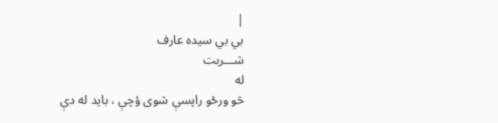|
بي بي سيده عارف
شـــربت
له
څو ورځو راپسې شوی ؤچې ، بايد له دې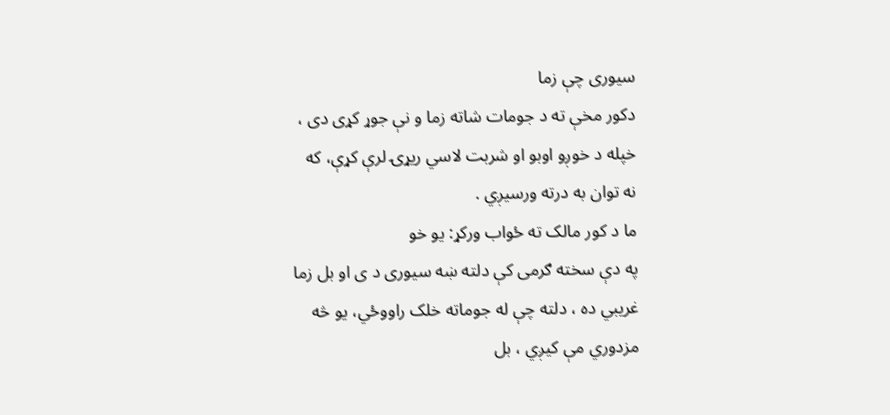سيوری چې زما
دکور مخې ته د جومات شاته زما و نې جوړ کړی دی ،
خپله د خوږو اوبو او شربت لاسي ريړۍ لرې کړې، که
نه توان به درته ورسيږي .
ما د کور مالک ته ځواب ورکړ: يو خو
په دې سخته ګرمی کې دلته ښه سيوری د ی او بل زما
غريبي ده ، دلته چې له جوماته خلک راووځي، يو څه
مزدوري مې کيږي ، بل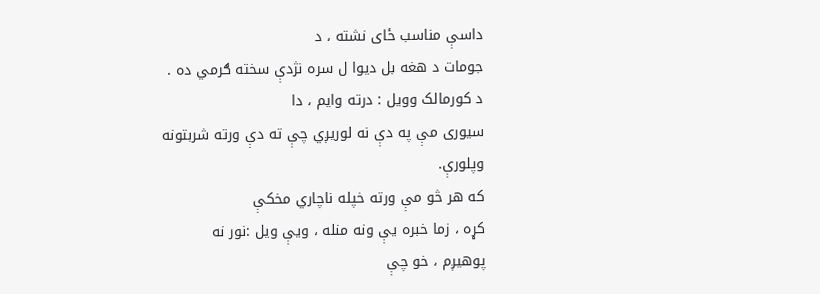داسې مناسب ځای نشته ، د
جومات د هغه بل ديوا ل سره نژدې سخته ګرمي ده .
د کورمالک وويل : درته وايم ، دا
سيوری مې په دې نه لوريږي چې ته دې ورته شربتونه
وپلورې.
که هر څو مې ورته خپله ناچاري مخکې
کړه ، زما خبره يې ونه منله ، ويې ويل :نور نه
پوهيږم ، خو چې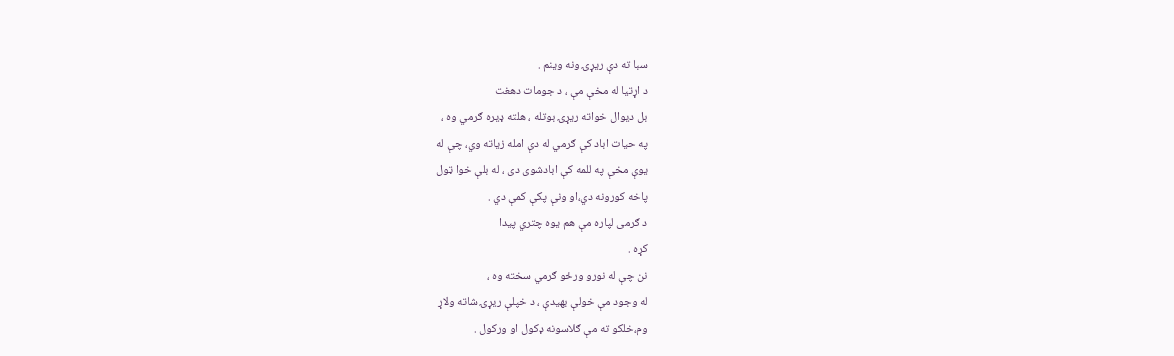سبا ته دې ريړۍ ونه وينم .
د اړتيا له مخې مې ، د جومات دهغت
بل ديوال خواته ريړۍ بوتله ، هلته ډيره ګرمي وه ،
په حيات اباد کې ګرمي له دې امله زياته وي، چې له
يوې مخې په للمه کې ابادشوی دی ، له بلې خوا ټول
پاخه کورونه دي،او ونې پکې کمې دي .
د ګرمی لپاره مې هم يوه چتري پيدا
کړه .
نن چې له نورو ورځو ګرمي سخته وه ،
له وجود مې خولې بهيدې ، د خپلې ريړۍ شاته ولاړ
وم،خلکو ته مې ګلاسونه ډکول او ورکول .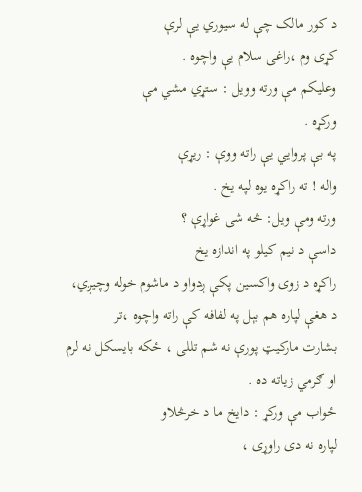د کور مالک چې له سيوري يې لرې
کړی وم ،راغی سلام يې واچوه .
وعليکم مې ورته وويل : ستړي مشي مې
ورکړه .
په بې پروايي يې راته ووې : ريړې
واله ! ته راکړه يوه لپه يخ .
ورته ومې ویل: څه شی غواړې ؟
داسې د نيم کيلو په اندازه يخ
راکړه د زوی واکسين پکې ږدواو د ماشوم خوله وچيږي،
د هغې لپاره هم بېل په لفافه کې راته واچوه ،تر
بشارت مارکيټ پورې نه شم تللی ، ځکه بايسکل نه لرم
او ګرمي زياته ده .
ځواب مې ورکړ : دايخ ما د خرڅلاو
لپاره نه دی راوړی ،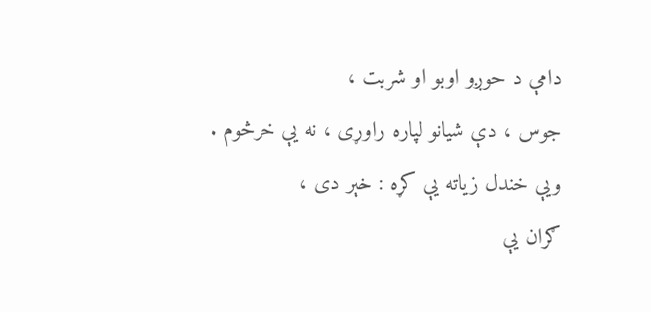دامې د حوږو اوبو او شربت ،
جوس ، دې شيانو لپاره راوړی ، نه يې خرڅوم .
ويې خندل زياته يې کړه : خېر دی ،
ګران يې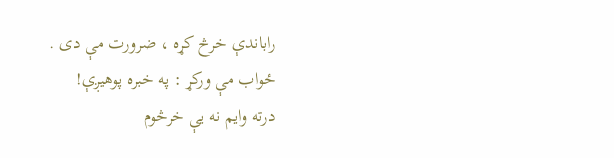راباندې خرڅ کړه ، ضرورت مې دی .
ځواب مې ورکړ : په خبره پوهيږې!
درته وايم نه يې خرڅوم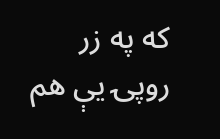که په زر روپۍ يې هم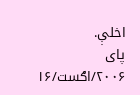اخلې.
پای
۲۰۰۶/اګست/۱۶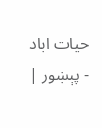حيات اباد - پېښور |